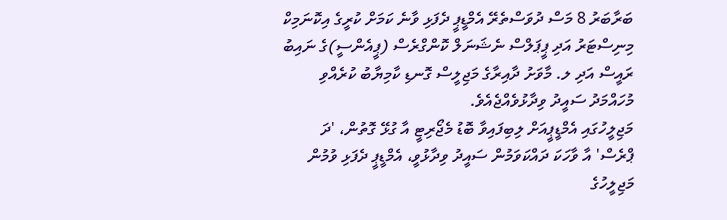ބަރާބަރު 8 މަސް ދުވަސްތެރޭ އެމްޑީޕީ ދެފަޅި ވާނެ ކަމަށް ކުރީގެ އިކޮނަމިކް މިނިސްޓަރު އަދި ޕީޕަލްސް ނެޝަނަލް ކޮންގްރެސް (ޕީއެންސީ)ގެ ނައިބު ރައީސް އަދި ލ. މާވަށު ދާއިރާގެ މަޖިލީސް ގޮނޑި ކާމިޔާބު ކުރެއްވި މުހައްމަދު ސައީދު ވިދާޅުވެއްޖެއެވެ.
މަޖިލީހުގައި އެމްޑީޕީއަށް ލިބިފައިވާ ބޮޑު މެޖޯރިޓީ އާ ގުޅޭ ގޮތުން، 'ދަ ޕްރެސް' އާ ވާހަކަ ދައްކަވަމުން ސައީދު ވިދާޅުވީ، އެމްޑީޕީ ދެފަޅި ވުމުން މަޖިލީހުގެ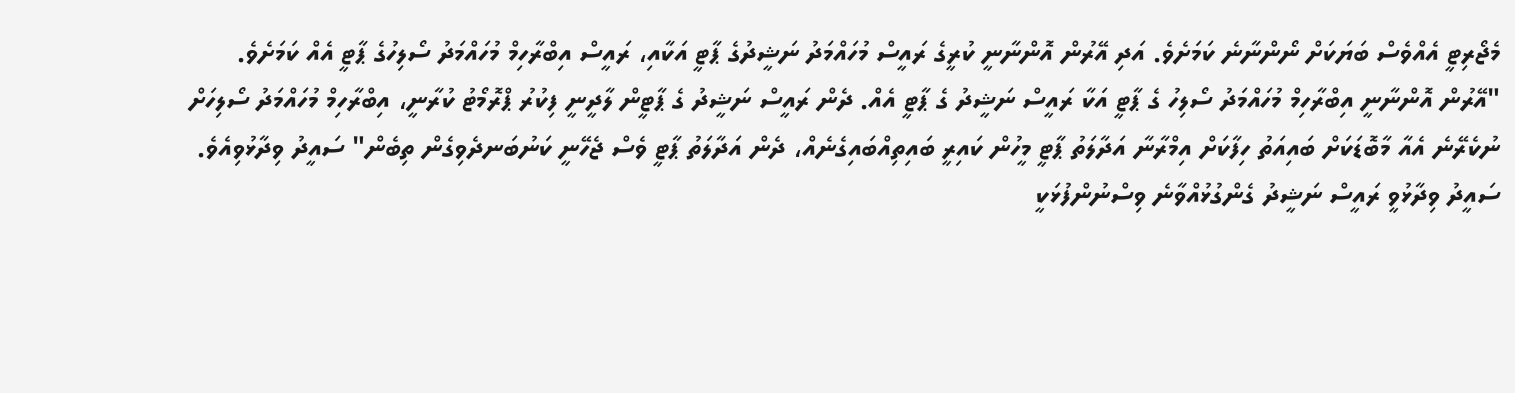މެޖޯރިޓީ އެއްވެސް ބަޔަކަށް ނޯންނާނެ ކަމަށެވެ. އަދި އޭރުން އޮންނާނީ ކުރީގެ ރައީސް މުހައްމަދު ނަޝީދުގެ ޕާޓީ އަކާއި، ރައީސް އިބްރާހިމް މުހައްމަދު ސޯލިހުގެ ޕާޓީ އެއް ކަމަށެވެ.
"އޭރުން އޮންނާނީ އިބްރާހިމް މުހައްމަދު ސޯލިހު ގެ ޕާޓީ އަކާ ރައީސް ނަޝީދު ގެ ޕާޓީ އެއް. ދެން ރައީސް ނަޝީދު ގެ ޕާޓީން ލާދީނީ ފިކުރު ޕްރޮމޯޓު ކުރާނީ، އިބްރާހިމް މުހައްމަދު ސޯލިހަށް ނުކެރޭނެ އެއާ މާބޮޑަކަށް ބައިއަތު ހިފާކަށް އިމްރާނާ އަދާލަތު ޕާޓީ މީހުން ކައިރީ ބައިތިއްބައިގެނެއް، ދެން އަދާލަތު ޕާޓީ ވެސް ޖެހޭނީ ކަނުބަނދެވިގެން ތިބެން" ސައީދު ވިދާޅުވިއެވެ.
ސައީދު ވިދާޅުވީ ރައީސް ނަޝީދު ގެންގުޅުއްވާނެ ވިސްނުންފުޅަކީ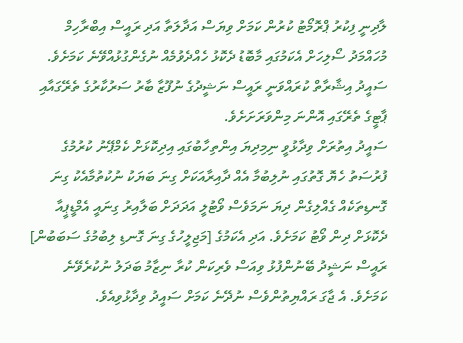ލާދިނީ ފިކުރު ޕްރޮމޯޓު ކުރުން ކަމަށް ވިޔަސް އަދާލަތާ އަދި ރައީސް އިބްރާހިމް މުހައްމަދު ސޯލިހަށް އެކަމުގައި މާބޮޑު ދެކޮޅު ހެއްދެވުމެއް ނުގެންގުޅުއްވޭނެ ކަމަށެވެ. ސައީދު އިޝާރާތް ކުރައްވަނީ ރައީސް ނަޝީދުގެ ނުފޫޒާ ބާރު ސަރުކާރުގެ ތެރޭގައާއި ޕާޓީގެ ތެރޭގައި އޮންނަ މިންވަރަށަށެވެ.
ސައީދު އިތުރަށް ވިދާޅުވީ ނިމިދިޔަ އިންތިހާބުގައި އިދިކޮޅަށް ކެމްޕޭނު ކުރުމުގެ ފުރުސަތު ހެޔޮ ގޮތުގައި ނުލިބުމާ އެއް ދާއިރާއަކަށް ގިނަ ބަޔަކު ނުކުތުމާއެކު ގިނަ ގޮނޑިތަކެއް ގެއްލިގެން ދިޔަ ނަމަވެސް ވޯޓުލީ އަދަދަށް ބަލާއިރު ގިނައީ އެމްޑީޕީއާ ދެކޮޅަށް ދިން ވޯޓު ކަމަށެވެ. އަދި އެކަމުގެ [މަޖިލީހުގެ ގިނަ ގޮނޑި ލިބުމުގެ ސަބަބުން] ރައީސް ނަޝީދު ބޭނުންފުޅު ވިއަސް ވެރިކަން ކުރާ ނިޒާމު ބަދަލު ނުކުރެވޭނެ ކަމަށެވެ. އެ ޖާގަ ރައްޔިތުންވެސް ނުދޭނެ ކަމަށް ސައީދު ވިދާޅުވިއެވެ.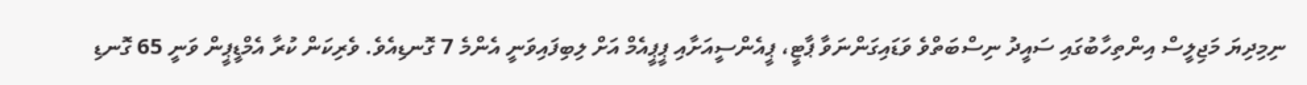ނިމިދިޔަ މަޖިލީސް އިންތިހާބުގައި ސައީދު ނިސްބަތްވެ ވަޑައިގަންނަވާ ޕާޓީ، ޕީއެންސީއަށާއި ޕީޕީއެމް އަށް ލިބިފައިވަނީ އެންމެ 7 ގޮނޑިއެވެ. ވެރިކަން ކުރާ އެމްޑީޕީން ވަނީ 65 ގޮނޑި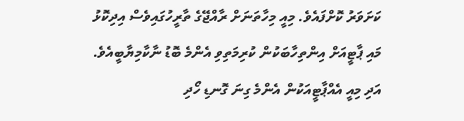ކަށަވަރު ކޮށްފައެވެ. މިއީ މިހާތަނަށް ރާއްޖޭގެ ތާރީހުގައިވެސް އިދިކޮޅު މައި ޕާޓީއަށް އިންތިހާބަކުން ކުރިމަތިވި އެންމެ ބޮޑު ނާކާމިޔާބީއެވެ. އަދި މިއީ އެއްޕާޓީއަކުން އެންމެ ގިނަ ގޮނޑި ހޯދި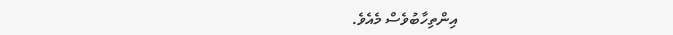އިންތިހާބުވެސް މެއެވެ.